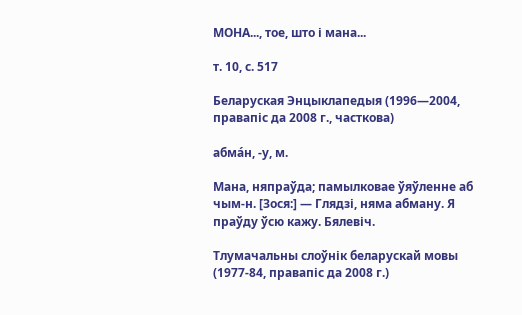МОНА..., тое, што і мана...

т. 10, с. 517

Беларуская Энцыклапедыя (1996—2004, правапіс да 2008 г., часткова)

абма́н, ‑у, м.

Мана, няпраўда; памылковае ўяўленне аб чым‑н. [Зося:] — Глядзі, няма абману. Я праўду ўсю кажу. Бялевіч.

Тлумачальны слоўнік беларускай мовы (1977-84, правапіс да 2008 г.)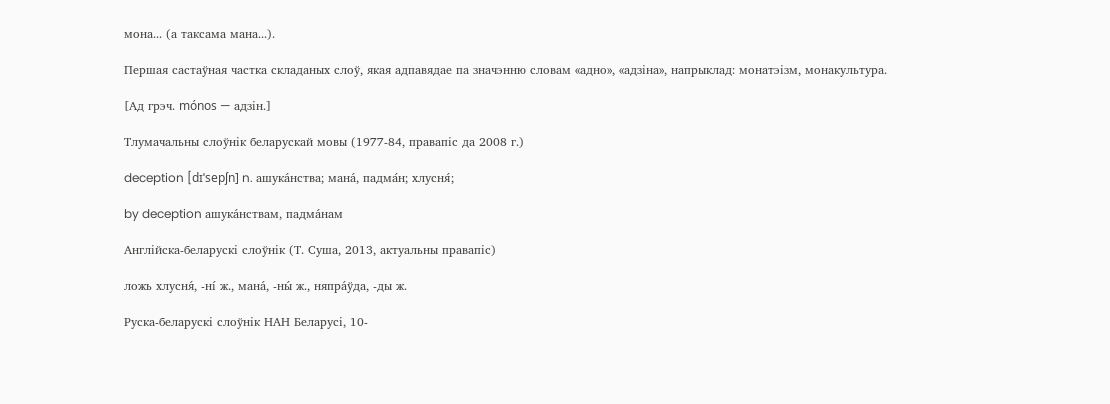мона... (а таксама мана...).

Першая састаўная частка складаных слоў, якая адпавядае па значэнню словам «адно», «адзіна», напрыклад: монатэізм, монакультура.

[Ад грэч. mónos — адзін.]

Тлумачальны слоўнік беларускай мовы (1977-84, правапіс да 2008 г.)

deception [dɪˈsepʃn] n. ашука́нства; мана́, падма́н; хлусня́;

by deception ашука́нствам, падма́нам

Англійска-беларускі слоўнік (Т. Суша, 2013, актуальны правапіс)

ложь хлусня́, -ні́ ж., мана́, -ны́ ж., няпра́ўда, -ды ж.

Руска-беларускі слоўнік НАН Беларусі, 10-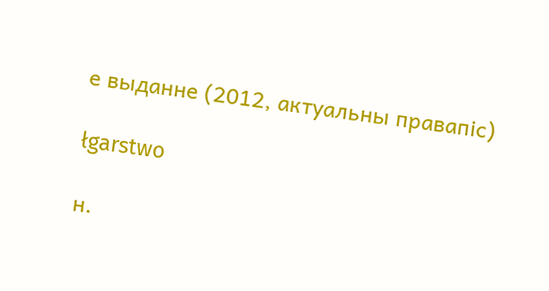е выданне (2012, актуальны правапіс)

łgarstwo

н.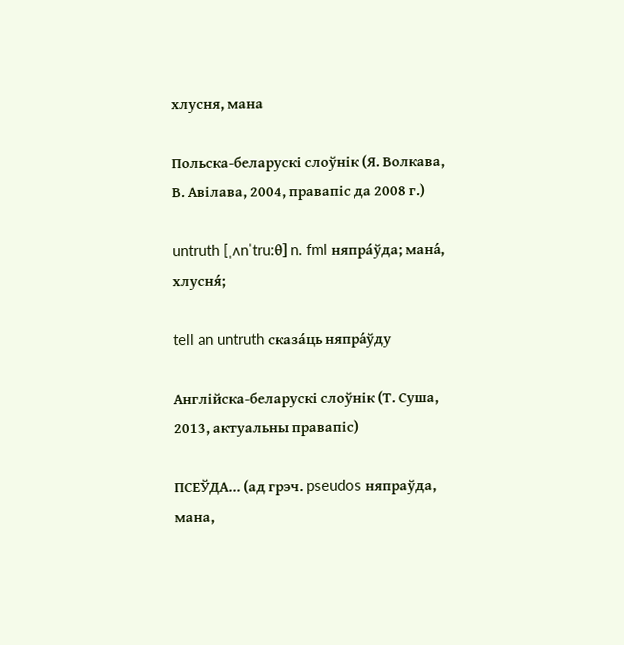хлусня, мана

Польска-беларускі слоўнік (Я. Волкава, В. Авілава, 2004, правапіс да 2008 г.)

untruth [ˌʌnˈtru:θ] n. fml няпра́ўда; мана́, хлусня́;

tell an untruth сказа́ць няпра́ўду

Англійска-беларускі слоўнік (Т. Суша, 2013, актуальны правапіс)

ПСЕЎДА... (ад грэч. pseudos няпраўда, мана,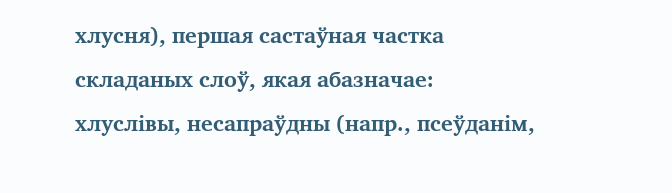хлусня), першая састаўная частка складаных слоў, якая абазначае: хлуслівы, несапраўдны (напр., псеўданім,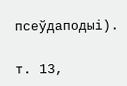псеўдаподыі).

т. 13,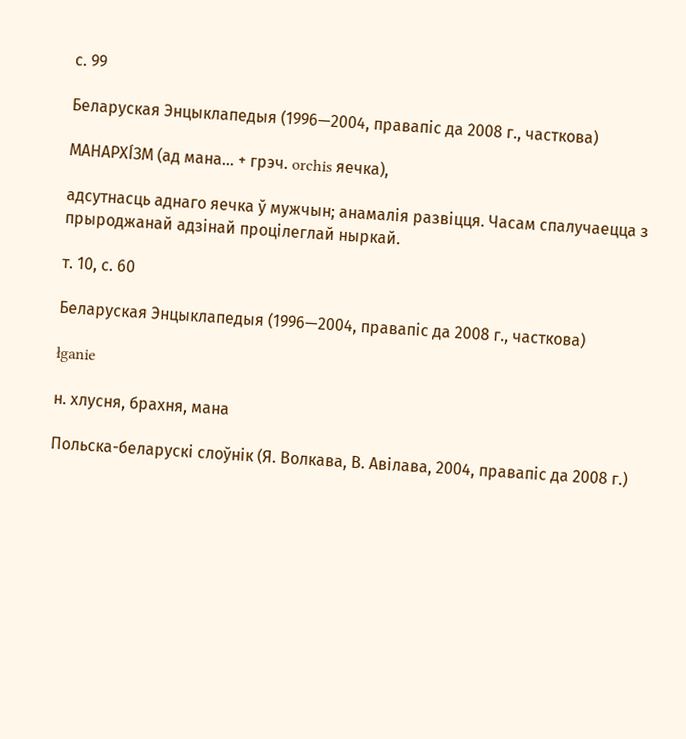с. 99

Беларуская Энцыклапедыя (1996—2004, правапіс да 2008 г., часткова)

МАНАРХІ́ЗМ (ад мана... + грэч. orchis яечка),

адсутнасць аднаго яечка ў мужчын; анамалія развіцця. Часам спалучаецца з прыроджанай адзінай процілеглай ныркай.

т. 10, с. 60

Беларуская Энцыклапедыя (1996—2004, правапіс да 2008 г., часткова)

łganie

н. хлусня, брахня, мана

Польска-беларускі слоўнік (Я. Волкава, В. Авілава, 2004, правапіс да 2008 г.)